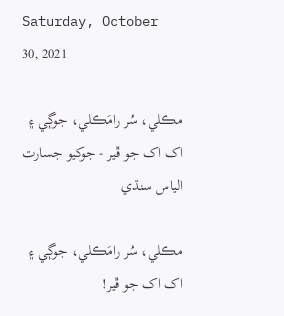Saturday, October 30, 2021

مڪلي، سُر رامَڪلي، جوڳي ۽ اک اک جو ڦير - جوکيو جسارت الياس سنڌي

مڪلي، سُر رامَڪلي، جوڳي ۽ اک اک جو ڦير!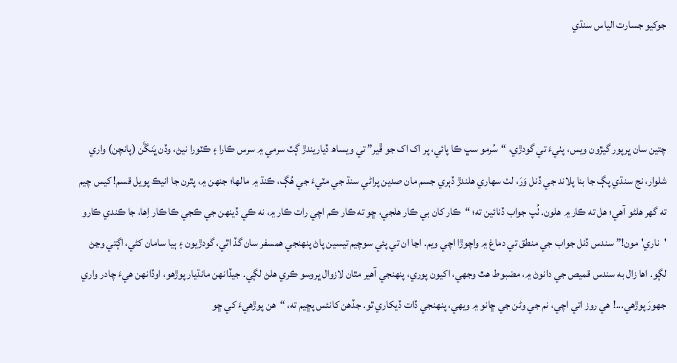جوکيو جسارت الياس سنڌي



چتين سان ڀرپور گيڙون ويس، پٺيءَ تي گودڙي، “سُرمو سڀ ڪا پائي، پر اک اک جو ڦير” تي ويساھ ڏياريندڙ ڳٽ سرمي ۾ سرس ڪارا ۽ ڪٽورا نيڻ، وڏن ڀَنڱَن (پانچن) واري شلوار، نج سنڌي پڳ جا بنا پلاند جي ڏنل وَرَ، لٺ سھاري ھلندڙ ڏٻري جسم مان صدين پراڻي سنڌ جي مٽيءَ جي ھُڳ، ڪنڌ ۾ مالھا؛ جنھن ۾، پٿرن جا انيڪ پويل قسم! کيس چيم ته گھر ھلڻو آھي؛ ھل ته ڪار ۾ ھلون. ٺُپ جواب ڏنائين ته؛ “ڪار کان بي ڪار ھلجي، ڇو ته ڪار ڪم اچي رات ڪار ۾، نه ڪي ڏينھن جي ڪجي ڪا ڪار اِھا، جا ڪندي ڪارو 'ناري' مون!” سندس ڏنل جواب جي منطق تي دماغ ۾ واچوڙا اچي ويم. اڃا ان تي پئي سوچيم تيسين پاڻ پنھنجي ھمسفر سان گڏ اٿي، گودڙيون ۽ ٻيا سامان کڻي، اڳتي وڃڻ لڳو. اھا زال به سندس قميص جي دانوڻ ۾، مضبوط ھٿ وجھي، اکيون پوري، پنھنجي آھير مٿان لازوال ڀروسو ڪري ھلڻ لڳي. جيڏانھن مانڌيار پوڙھو، اوڏانھن ھيءَ چادر واري جھورَ پوڙھي...! ھي روز اتي اچي، نم جي وڻن جي ڇانو ۾ ويھي، پنھنجي ڏات ڏيکاري ٿو. جڏھن کانئس پڇيم ته، “ھن پوڙھيءَ کي ڇو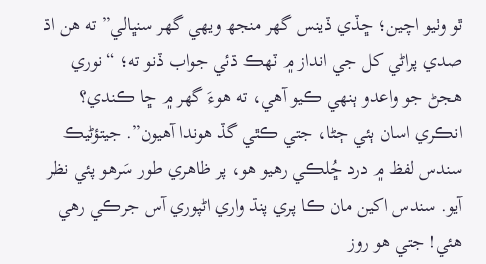ٿو وٺيو اچين؛ ڇڏي ڏينس گھر منجھ ويھي گھر سنڀالي” ته ھن اڌ صدي پراڻي کل جي انداز ۾ ٽھڪ ڌئي جواب ڏنو ته؛ “نوري ھجڻ جو واعدو ٻنھي ڪيو آھي، ته ھوءَ گھر ۾ ڇا ڪندي؟ انڪري اسان ٻئي ڄڻا، جتي ڪٿي گڏ ھوندا آھيون”. جيتؤڻيڪ سندس لفظ ۾ درد ڇُلڪي رھيو ھو، پر ظاھري طور سَرھو پئي نظر آيو. سندس اکين مان ڪا پري پنڌ واري اڻپوري آس جرڪي رھي ھئي! جتي ھو روز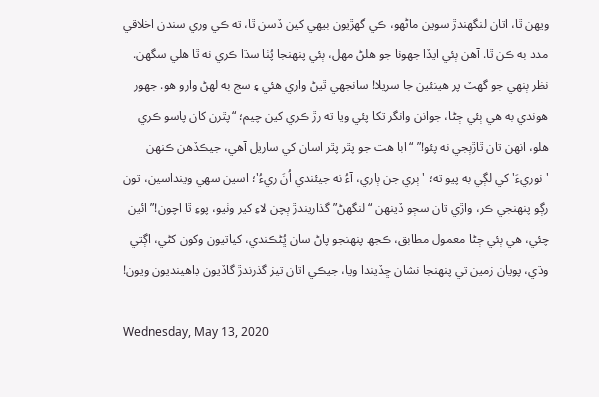ويھن ٿا، اتان لنگھندڙ سوين ماڻھو، ڪي گھڙيون بيھي کين ڏسن ٿا، ته ڪي وري سندن اخلاقي مدد به ڪن ٿا. آھن ٻئي ايڏا جھونا جو ھلڻ مھل، ٻئي پنھنجا پُٺا سڌا ڪري نه ٿا ھلي سگھن. نظر ٻنھي جو گھٽ پر ھينئين جا سريلا! سانجھي ٿيڻ واري ھئي ۽ سج به لھڻ وارو ھو. جھور ھوندي به ھي ٻئي ڄڻا، جوانن وانگر تکا پئي ويا ته رڙ ڪري کين چيم؛ “پٿرن کان پاسو ڪري ھلو، انھن تان ٿاڙٻجي نه پئو!” “ابا ھت جو پٿر پٿر اسان کي ساريل آھي، جيڪڏھن ڪنھن 'نوريءَ' کي لڳي به پيو ته؛ 'ٻري جن ٻاري، آءُ نه جيئندي اُنَ ريءُ'؛ اسين سھي وينداسين، تون رڳو پنھنجي ڪر، واڙي تان سڄو ڏينھن “لنگھڻ” گذاريندڙ ٻچن لاءِ کير وٺيو، پوءِ ٿا اچون!” ائين چئي، ھي ٻئي ڄڻا معمول مطابق، ڪجھ پنھنجو پاڻ سان ڀُڻڪندي، کياتيون وکون کڻي، اڳتي وڌي، پويان زمين تي پنھنجا نشان ڇڏيندا ويا، جيڪي اتان تيز گذرندڙ گاڏيون ڊاھينديون ويون!

Wednesday, May 13, 2020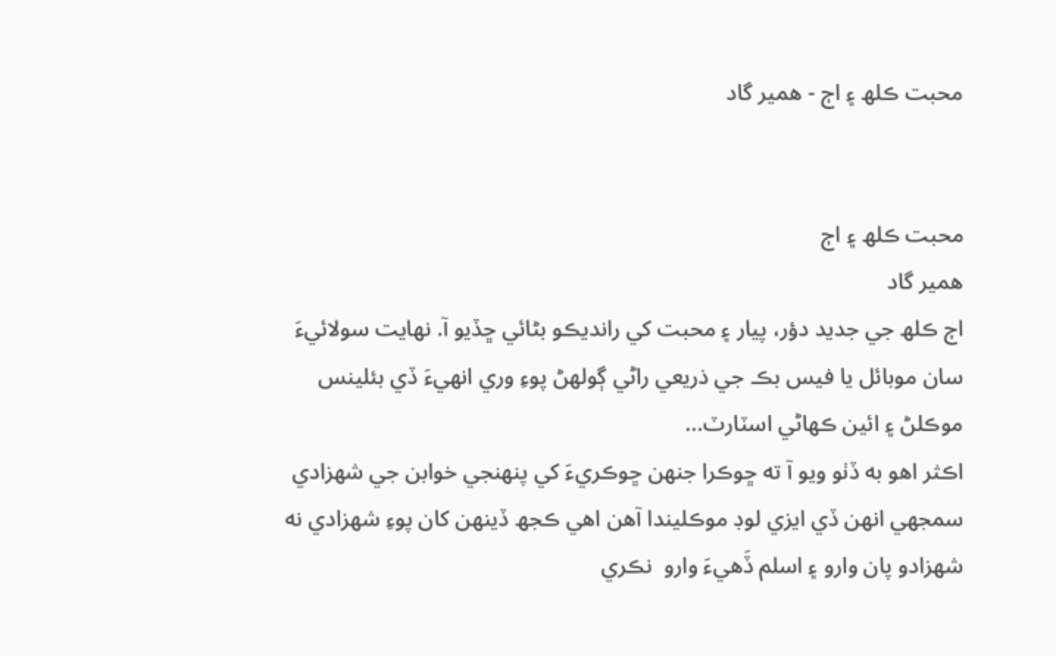محبت ڪلھ ۽ اڄ - ھمير گاد


محبت ڪلھ ۽ اڄ
ھمير گاد
اڄ ڪلھ جي جديد دؤر، پيار ۽ محبت کي رانديڪو بڻائي ڇڏيو آ. نهايت سولائيءَ سان موبائل يا فيس بڪ جي ذريعي راڻي ڳولهڻ پوءِ وري انهيءَ ڏي بئلينس موڪلڻ ۽ ائين ڪهاڻي اسٽارٽ...
اڪثر اهو به ڏٺو ويو آ ته ڇوڪرا جنهن ڇوڪريءَ کي پنهنجي خوابن جي شھزادي سمجهي انهن ڏي ايزي لوڊ موڪليندا آھن اهي ڪجھ ڏينهن کان پوءِ شھزادي نه شهزادو پان وارو ۽ اسلم ڏَھيءَ وارو  نڪري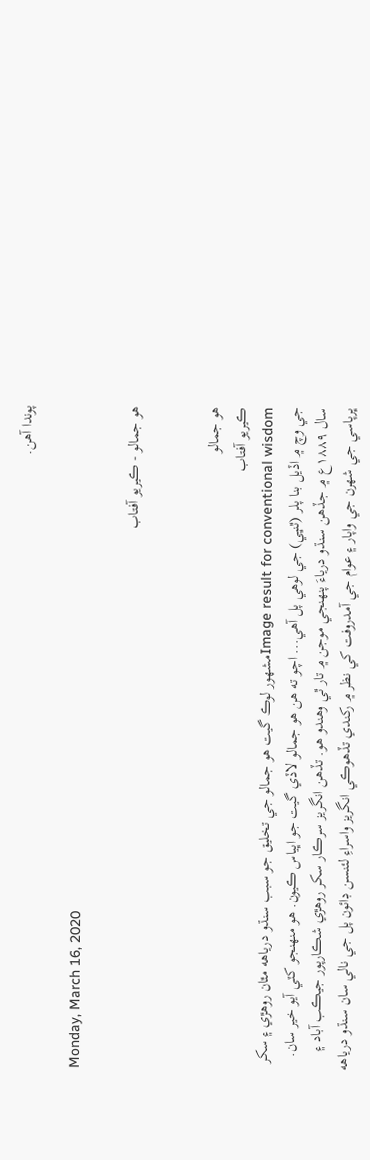پوندا آھن.

Monday, March 16, 2020

ھو جمالو - ڪيريو آفتاب


ھو جمالو
ڪيريو آفتاب
Image result for conventional wisdomمشهور لوڪ گيت هو جمالو جي تخليق جو سبب سنڌو درياهه مٿان روھڙي ۽ سکر جي وچ ۾ اڏيل بنا پلر (ٿنڀي) جي لوھي پل آھي... اچو ته ھن ھو جمالو لاڏي گيت جو اڀياس ڪيون. ھو منھنجو کٽي آيو خير سان. سال ۱۸۸۹ع ۾ جڏھن سنڌو درياءَ پنھنجي موجن ۾ تار ٿي وھندو ھو. تڏھن انگريز سرڪار سکر روھڙي شڪارپور جيڪب آباد ۽ ڀرپاسي جي شھرن جي واپار ۽ عوام جي آمدروفت کي نظر ۾ رکندي تڏھوڪي انگريز واسراءِ لئنسن ڊائون پل جي نالي سان سنڌو درياهه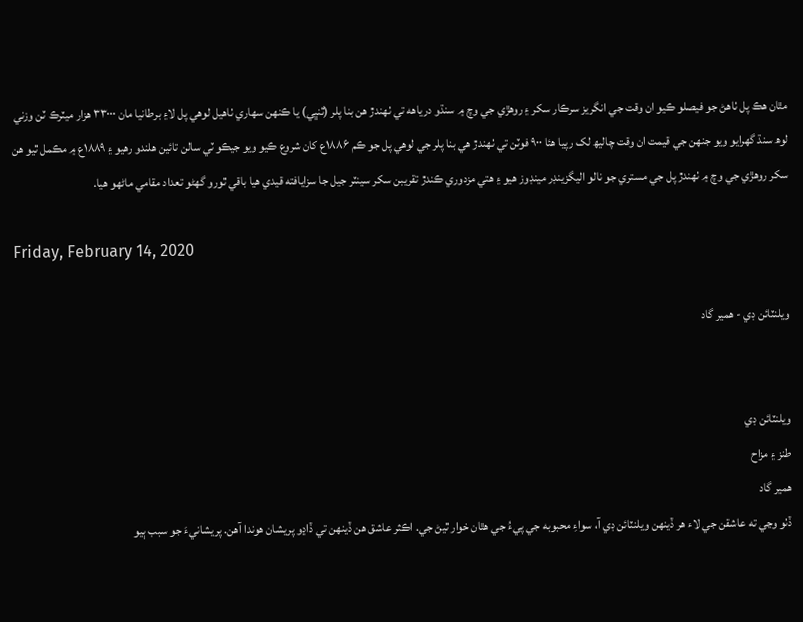مٿان ھڪ پل ٺاھڻ جو فيصلو ڪيو ان وقت جي انگريز سرڪار سکر ۽ روھڙي جي وچ ۾ سنڌو درياهه تي ٺھندڙ ھن بنا پلر (ٿنڀي) يا ڪنھن سھاري ٺاھيل لوھي پل لا۽ برطانيا مان ۳۳۰۰۰ ھزار ميٽرڪ ٽن وزني لوھ سنڌ گھرايو ويو جنھن جي قيمت ان وقت چاليھ لک رپيا ھئا ۹۰۰ فوٽن تي ٺھندڙ ھي بنا پلر جي لوھي پل جو ڪم ۱۸۸۶ع کان شروع ڪيو ويو جيڪو ٽي سالن تائين ھلندو رھيو ۽ ۱۸۸۹ع ۾ مڪمل ٿيو ھن سکر روھڙي جي وچ ۾ ٺھندڙ پل جي مستري جو نالو اليگزينڊر مينڊوز ھيو ۽ ھتي مزدوري ڪندڙ تقريبن سکر سينٽر جيل جا سزايافته قيدي ھيا باقي ٿورو گھڻو تعداد مقامي ماڻھو ھيا.

Friday, February 14, 2020

ويلنٽائن ڊي - ھمير گاد


ويلنٽائن ڊي
طنز ۽ مزاح
ھمير گاد
ڏٺو وڃي ته عاشقن جي لاء هر ڏينهن ويلنٽائن ڊي آ، سواءِ محبوبه جي پيءُ جي هٿان خوار ٿيڻ جي. اڪثر عاشق هن ڏينهن تي ڏاڍو پريشان هوندا آھن. پريشانيءَ جو سبب ٻيو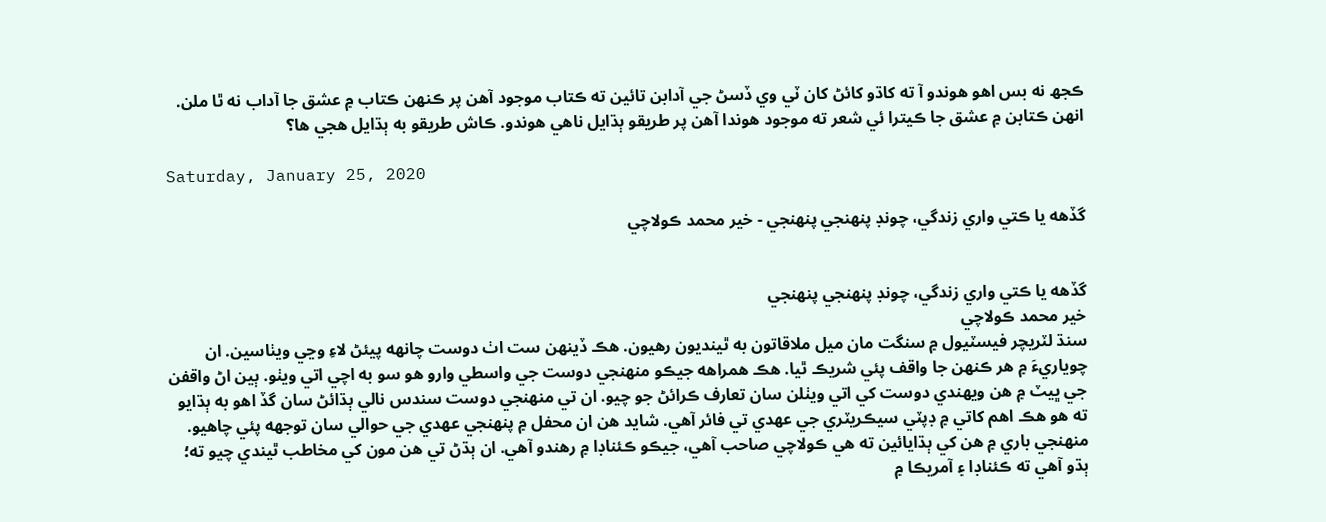ڪجھ نه بس اهو هوندو آ ته کاڌو کائڻ کان ٽي وي ڏسڻ جي آدابن تائين ته ڪتاب موجود آھن پر ڪنهن ڪتاب ۾ عشق جا آداب نه ٿا ملن. انهن ڪتابن ۾ عشق جا ڪيترا ئي شعر ته موجود هوندا آھن پر طريقو ٻڌايل ناهي هوندو. ڪاش طريقو به ٻڌايل هجي ها؟

Saturday, January 25, 2020

گڏهه يا ڪتي واري زندگي، چونڊ پنهنجي پنهنجي - خير محمد ڪولاچي


گڏهه يا ڪتي واري زندگي، چونڊ پنهنجي پنهنجي
خير محمد ڪولاچي
سنڌ لٽريچر فيسٽيول ۾ سنگت مان ميل ملاقاتون به ٿينديون رھيون. هڪ ڏينهن ست اٺ دوست چانهه پيئڻ لاءِ وڃي ويٺاسين. ان چوياريءَ ۾ هر ڪنهن جا واقف پئي شريڪ ٿيا. هڪ همراهه جيڪو منهنجي دوست جي واسطي وارو هو سو به اچي اتي ويٺو. ٻين اڻ واقفن جي ڀيٽ ۾ هن ويهندي دوست کي اتي ويٺلن سان تعارف ڪرائڻ جو چيو. ان تي منهنجي دوست سندس نالي ٻڌائڻ سان گڏ اهو به ٻڌايو ته هو هڪ اهم کاتي ۾ ڊپٽي سيڪريٽري جي عهدي تي فائر آهي. شايد هن ان محفل ۾ پنهنجي عهدي جي حوالي سان توجهه پئي چاهيو. منهنجي باري ۾ هن کي ٻڌايائين ته هي ڪولاچي صاحب آهي، جيڪو ڪئناڊا ۾ رهندو آهي. ان ٻڌڻ تي هن مون کي مخاطب ٿيندي چيو ته؛ ٻڌو آهي ته ڪئناڊا ۽ آمريڪا ۾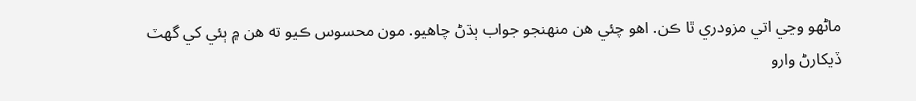ماڻهو وڃي اتي مزودري ٿا ڪن. اهو چئي هن منهنجو جواب ٻڌڻ چاهيو. مون محسوس ڪيو ته ھن ۾ ٻئي کي گھٽ ڏيکارڻ وارو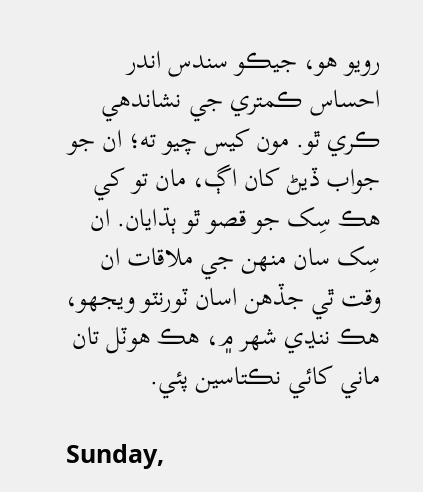رويو ھو، جيڪو سندس اندر احساس ڪمتري جي نشاندھي ڪري ٿو. مون کيس چيو ته؛ ان جو جواب ڏيڻ کان اڳ، مان تو کي هڪ سِک جو قصو ٿو ٻڌايان. ان سِک سان منھن جي ملاقات ان وقت ٿي جڏهن اسان ٽورنٽو ويجهو، هڪ ننڍي شهر ۾، هڪ هوٽل تان ماني کائي نڪتاسين پئي.

Sunday,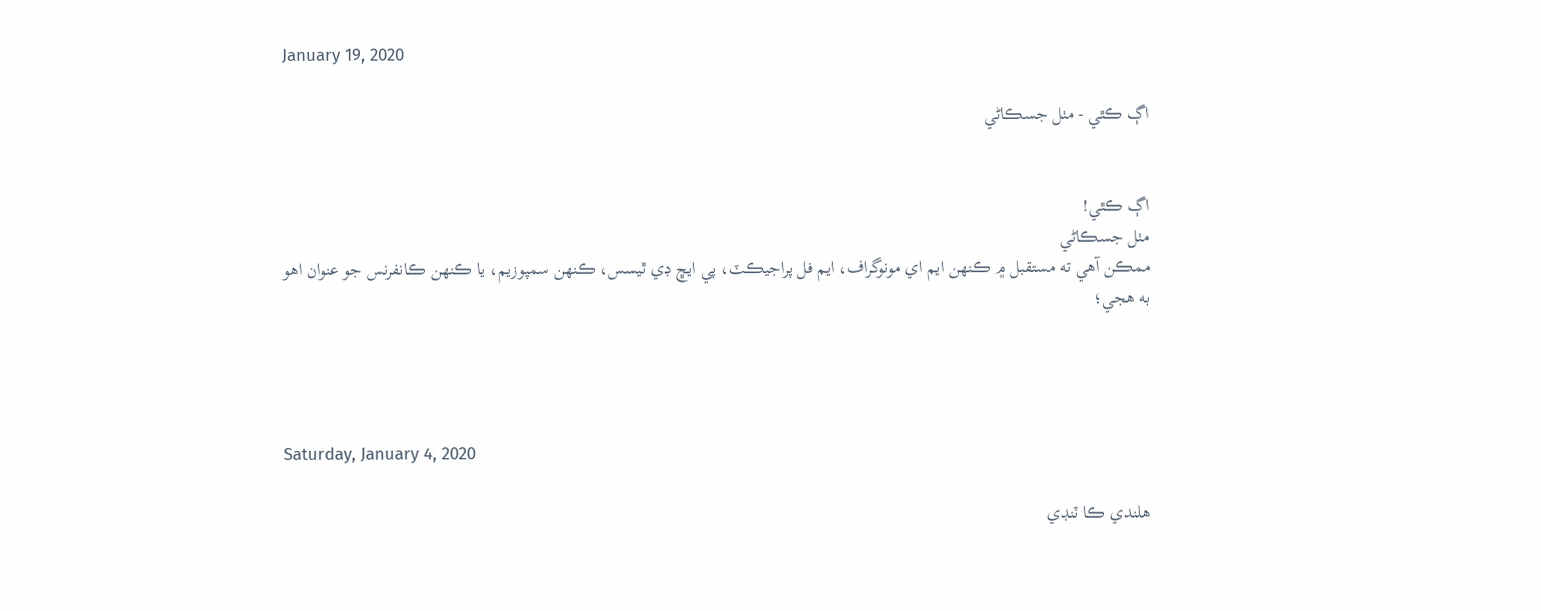January 19, 2020

اڳ ڪٿي - مٺل جسڪاڻي


اڳ ڪٿي!
مٺل جسڪاڻي
ممڪن آھي ته مستقبل ۾ ڪنھن ايم اي مونوگراف، ايم فل پراجيڪٽ، پي ايڇ ڊي ٿيسس، ڪنھن سمپوزيم، يا ڪنھن ڪانفرنس جو عنوان اھو به ھجي؛




Saturday, January 4, 2020

ھلندي ڪا ٽنڊي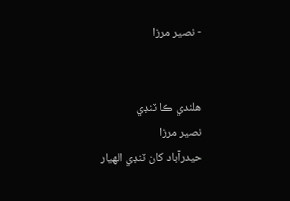- نصير مرزا


ھلندي ڪا ٽنڊي
نصير مرزا
حيدرآباد کان ٽنڊي الهيار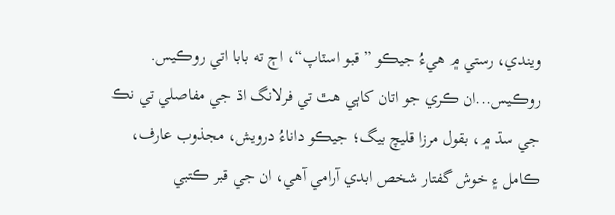ويندي، رستي ۾ هيءُ جيڪو ”قبو اسٽاپ“، اڄ ته بابا اتي روڪيس. روڪيس...ان ڪري جو اتان کاٻي هٿ تي فرلانگ اڌ جي مفاصلي تي نڪ جي سڌ ۾، بقول مرزا قليچ بيگ؛ جيڪو داناءُ درويش، مجذوب عارف، ڪامل ۽ خوش گفتار شخص ابدي آرامي آھي، ان جي قبر ڪتبي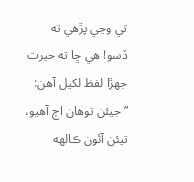تي وڃي پڙهي ته ڏسو! هي ڇا ته حيرت جهڙا لفظ لکيل آهن: ”جيئن توهان اڄ آهيو، تيئن آئون ڪالهه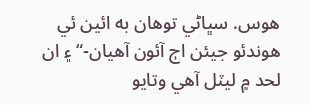هوس. سڀاڻي توهان به ائين ئي هوندئو جيئن اڄ آئون آهيان-“ ۽ ان لحد ۾ ليٽل آهي وتايو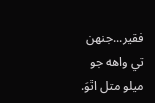فقير...جنهن تي واهه جو ميلو متل اٿوَ.